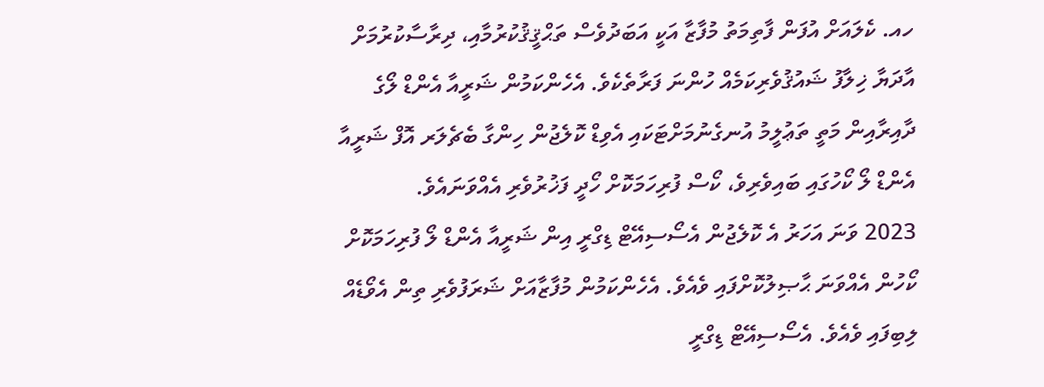ހއ. ކެލައަށް އުފަން ފާތިމަތު މުފާޒާ އަކީ އަބަދުވެސް ތަޙްޤީޤުކުރުމާއި، ދިރާސާކުރުމަށް އާދަޔާ ޚިލާފު ޝައުޤުވެރިކަމެއް ހުންނަ ފަރާތެކެވެ. އެހެންކަމުން ޝަރީއާ އެންޑް ލޯގެ ދާއިރާއިން މަތީ ތަޢުލީމު އުނގެނުމަށްޓަކައި އެވިޑް ކޮލެޖުން ހިންގާ ބެޗެލަރ އޮފް ޝަރީއާ އެންޑް ލޯ ކޯހުގައި ބައިވެރިވެ، ކޯސް ފުރިހަމަކޮށް ހޯދީ ފަޚުރުވެރި އެއްވަނައެވެ.
2023 ވަނަ އަހަރު އެ ކޮލެޖުން އެސޯސިއޭޓް ޑިގްރީ އިން ޝަރީއާ އެންޑް ލޯ ފުރިހަމަކޮށް ކޯހުން އެއްވަނަ ޙާޞިލުކޮށްފައި ވެއެވެ. އެހެންކަމުން މުފާޒާއަށް ޝަރަފުވެރި ތިން އެވޯޑެއް ލިބިފައި ވެއެވެ. އެސޯސިއޭޓް ޑިގްރީ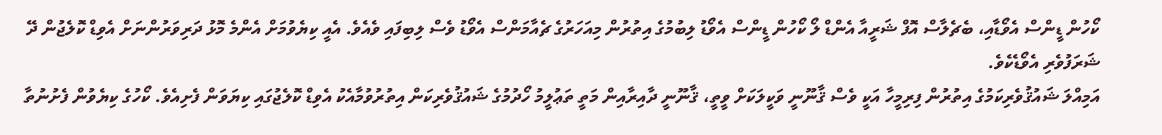ކޯހުން ޑީންސް އެވޯޑާއި، ބެޗެލާސް އޮފް ޝަރީއާ އެންޑް ލޯ ކޯހުން ޑީންސް އެވޯޑު ލިބުމުގެ އިތުރުން މިއަހަރުގެ ޗެއާމަންސް އެވޯޑު ވެސް ލިބިފައި ވެއެވެ. އެއީ ކިޔެވުމަށް އެންމެ މޮޅު ދަރިވަރުންނަށް އެވިޑް ކޮލެޖުން ދޭ ޝަރަފުވެރި އެވޯޑެކެވެ.
އަމިއްލަ ޝައުޤުވެރިކަމުގެ އިތުރުން ފިރިމީހާ އަކީ ވެސް ޤާނޫނީ ވަކީލަކަށް ވީތީ، ޤާނޫނީ ދާއިރާއިން މަތީ ތަޢުލީމު ހޯދުމުގެ ޝައުޤުވެރިކަން އިތުރުވުމާއެކު އެވިޑް ކޮލެޖުގައި ކިޔަވަން ފެށިއެވެ. ކޯހުގެ ކިޔެވުން ފެށުނުތާ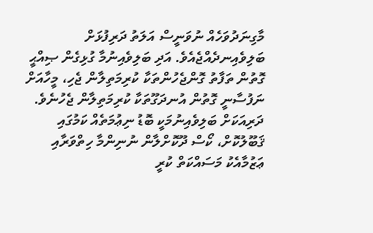މާގިނަދުވަހެއް ނުވަނީސް އަލަތު ދަރިފުޅަށް ބަލިވެއިނދެއްޖެއެވެ. އަދި ބަލިވެއިނުމާ ގުޅިގެން ޞިއްޙީ ގޮތުން ތަފާތު ގޮންޖެހުންތަކާ ކުރިމަތިލާން ޖެހި، މީހާއަށް ނަފުސާނީ ގޮތުން އުނދަގޫތަކާ ކުރިމަތިލާން ޖެހުނެވެ.
ދަރިއަކަށް ބަލިވެއިނުމަކީ ބޮޑު ނިޢުމަތެއް ކަމުގައި ޤަބޫލުކޮށް، ކޯސް ދޫކޮށްލާން ނުނިންމާ ހިތްވަރާއި ޢަޒުމާއެކު މަސައްކަތް ކުރީ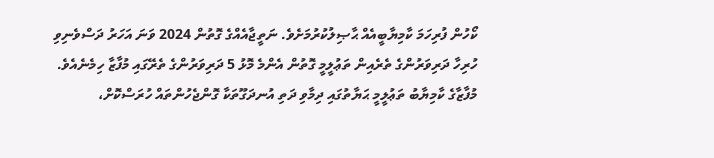ކޯހުން ފުރިހަމަ ކާމިޔާބީއެއް ޙާޞިލުކުރުމަށެވެ. ނަތީޖާއެއްގެ ގޮތުން 2024 ވަނަ އަހަރު ދަސްވެނިވި ހުރިހާ ދަރިވަރުންގެ ތެރެއިން ތަޢުލީމީ ގޮތުން އެންމެ މޮޅު 5 ދަރިވަރުންގެ ތެރޭގައި މުފާޒާ ހިމެނެއެވެ.
މުފާޒާގެ ކާމިޔާބު ތަޢުލީމީ ޙަޔާތުގައި ދިމާވި ދަތި އުނދަގޫތަކާ ގޮންޖެހުންތައް ހުރަސްކޮށް،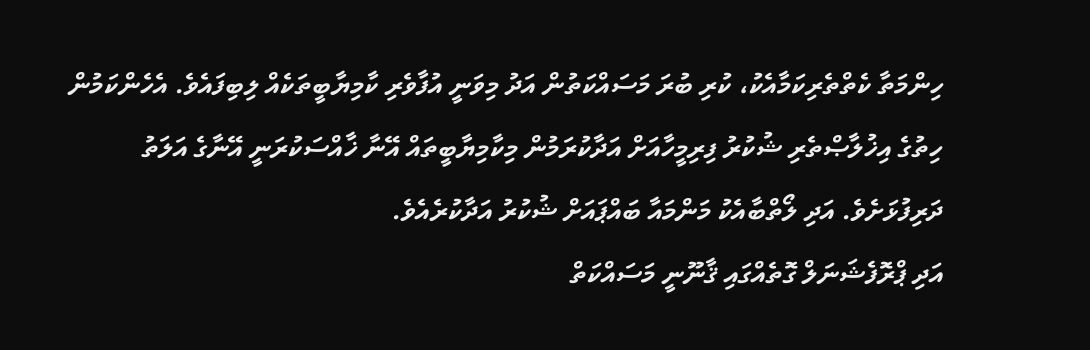ހިންމަތާ ކެތްތެރިކަމާއެކު، ކުރި ބުރަ މަސައްކަތުން އަދު މިވަނީ އުފާވެރި ކާމިޔާބީތަކެއް ލިބިފައެވެ. އެހެންކަމުން ހިތުގެ އިޚުލާޞްތެރި ޝުކުރު ފިރިމީހާއަށް އަދާކުރަމުން މިކާމިޔާބީތައް އޭނާ ޚާއްސަކުރަނީ އޭނާގެ އަލަތު ދަރިފުޅަށެވެ. އަދި ލޯތްބާއެކު މަންމައާ ބައްޕައަށް ޝުކުރު އަދާކުރެއެވެ.
އަދި ޕްރޮފެޝަނަލް ގޮތެއްގައި ޤާނޫނީ މަސައްކަތް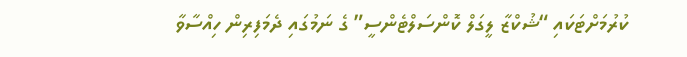ކުރުމަށްޓަކައި “ޝުކްޒާ ލީގަލް ކޮންސަލްޓެންސީ” ގެ ނަމުގައި ދެމަފިރިން ހިއްސާވާ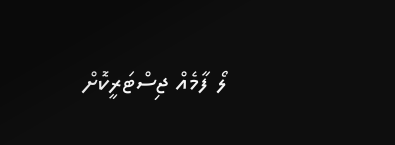ލޯ ފާމެއް ޖިސްޓަރީކޮށް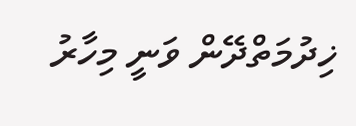ޚިދުމަތްދޭން ވަނީ މިހާރު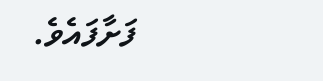ފަށާފައެވެ.